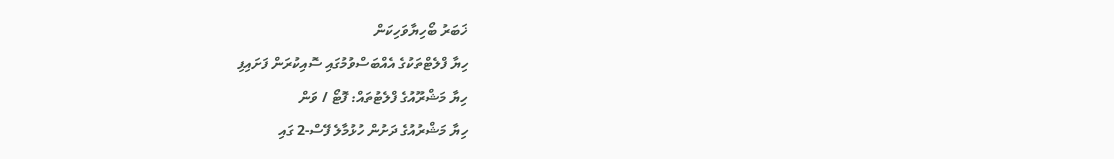ޚަބަރު ބޯހިޔާވަހިކަން
ހިޔާ ފްލެޓްތަކުގެ އެއްބަސްވުމުގައި ސޮއިކުރަން ފަށައިފި
ހިޔާ މަޝްރޫއުގެ ފްލެޓުތައް: ފޮޓޯ / ވަން
ހިޔާ މަޝްރުއުގެ ދަށުން ހުޅުމާލެ ފޭސް-2 ގައި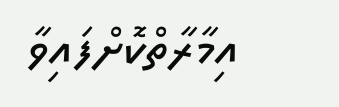އިމާރާތްކޮށްފައިވާ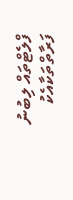ފްލެޓްތައް ލިބުނު ފަރާތްތަކާއެކު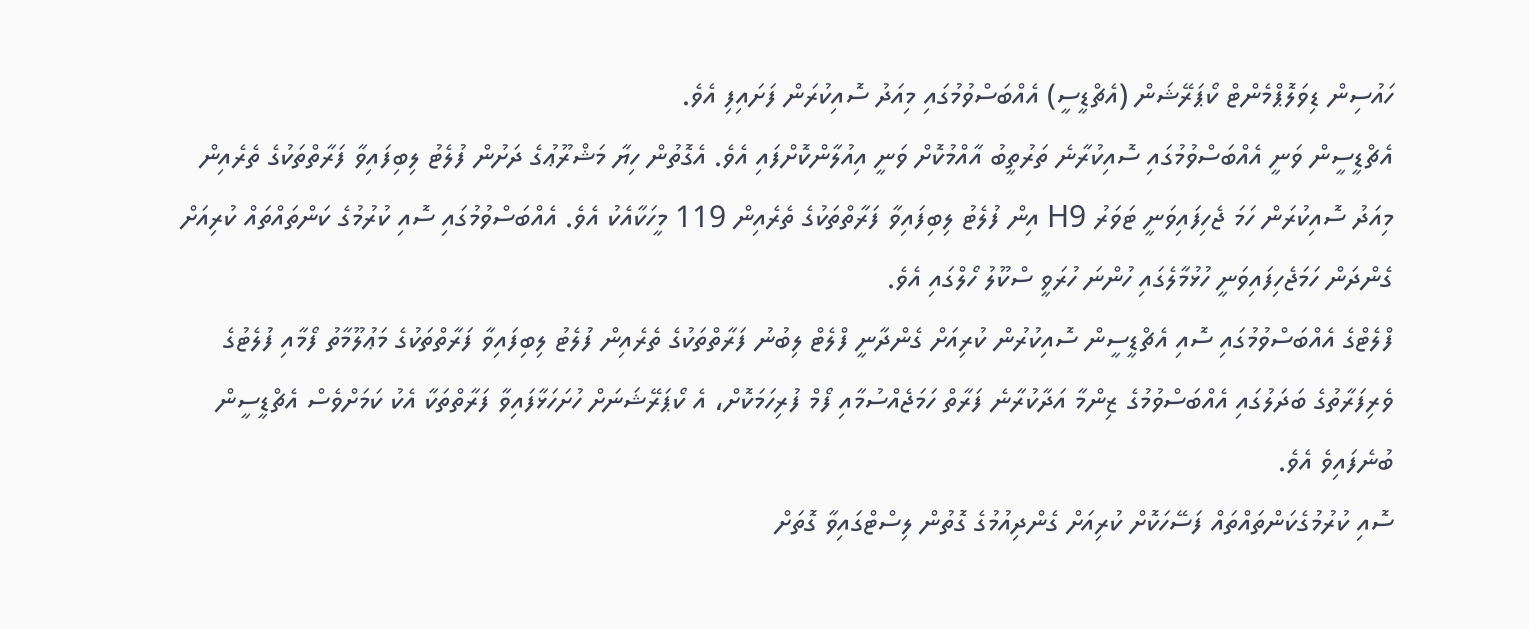ހައުސިން ޑިވަލޮޕްމެންޓް ކޯޕަރޭޝަން (އެޗްޑީސީ) އެއްބަސްވުމުގައި މިއަދު ސޮއިކުރަން ފަށައިފި އެވެ.
އެޗްޑީސީން ވަނީ އެއްބަސްވުމުގައި ސޮއިކުރާނެ ތަރުތީބު އާއްމުކޮށް ވަނީ އިއުލާންކޮށްފައި އެވެ. އެގޮތުން ހިޔާ މަޝްރޫޢުގެ ދަށުން ފުލެޓު ލިބިފައިވާ ފަރާތްތަކުގެ ތެރެއިން މިއަދު ސޮއިކުރަން ހަމަ ޖެހިފައިވަނީ ޓަވަރު H9 އިން ފުލެޓު ލިބިފައިވާ ފަރާތްތަކުގެ ތެރެއިން 119 މީހަކާއެކު އެވެ. އެއްބަސްވުމުގައި ސޮއި ކުރުމުގެ ކަންތައްތައް ކުރިއަށް ގެންދަން ހަމަޖެހިފައިވަނީ ހުޅުމާލެގައި ހުންނަ ހުރަވީ ސްކޫލު ހޯލްގައި އެވެ.
ފްލެޓްގެ އެއްބަސްވުމުގައި ސޮއި އެޗްޑީސީން ސޮއިކުރުން ކުރިއަށް ގެންދާނީ ފްލެޓް ލިބުނު ފަރާތްތަކުގެ ތެރެއިން ފުލެޓު ލިބިފައިވާ ފަރާތްތަކުގެ މަޢުލޫމާތު ފޯމާއި ފުލެޓުގެ ވެރިފަރާތުގެ ބަދަލުގައި އެއްބަސްވުމުގެ ޒިންމާ އަދާކުރާނެ ފަރާތް ހަމަޖެއްސުމާއި ފޯމް ފުރިހަމަކޮށް، އެ ކޯޕަރޭޝަނަށް ހުށަހަޅާފައިވާ ފަރާތްތަކާ އެކު ކަމަށްވެސް އެޗްޑީސީން ބުނެފައިވެ އެވެ.
ސޮއި ކުރުމުގެކަންތައްތައް ފަސޭހަކޮށް ކުރިއަށް ގެންދިއުމުގެ ގޮތުން ލިސްޓްގައިވާ ގޮތަށް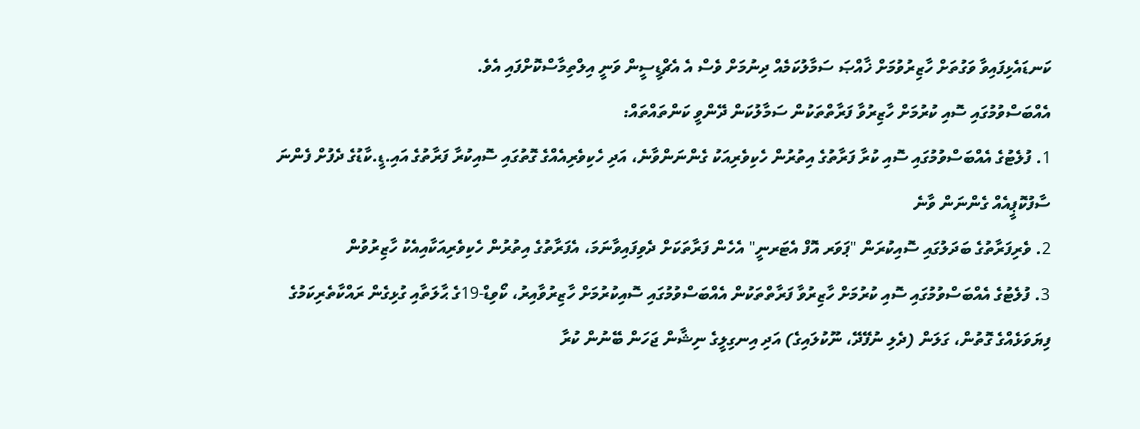ކަނޑައެޅިފައިވާ ވަގުތަށް ހާޒިރުވުމަށް ޚާއްޞަ ސަމާލުކަމެއް ދިނުމަށް ވެސް އެ އެޗްޑީސީން ވަނީ އިލްތިމާސްކޮށްފައި އެވެ.
އެއްބަސްވުމުގައި ސޮއި ކުރުމަށް ހާޒިރުވާ ފަރާތްތަކުން ސަމާލުކަން ދޭންވީ ކަންތައްތައް:
1. ފުލެޓުގެ އެއްބަސްވުމުގައި ސޮއި ކުރާ ފަރާތުގެ އިތުރުން ހެކިވެރިއަކު ގެންނަންވާނެ، އަދި ހެކިވެރިއެއްގެ ގޮތުގައި ސޮއިކުރާ ފަރާތުގެ އައި.ޑީ.ކާޑުގެ ދެފުށް ފެންނަ ސާފުކޮޕީއެއް ގެންނަން ވާނެ
2. ވެރިފަރާތުގެ ބަދަލުގައި ސޮއިކުރަން "ޕަވަރ އޮފް އެޓަރނީ" އެހެން ފަރާތަކަށް ދެވިފައިވާނަމަ، އެފަރާތުގެ އިތުރުން ހެކިވެރިއަކާއިއެކު ހާޒިރުވުން
3. ފުލެޓުގެ އެއްބަސްވުމުގައި ސޮއި ކުރުމަށް ހާޒިރުވާ ފަރާތްތަކުން އެއްބަސްވުމުގައި ސޮއިކުރުމަށް ހާޒިރުވާއިރު، ކޯވިޑް-19ގެ ޙާލަތާއި ގުޅިގެން ރައްކާތެރިކަމުގެ ފިޔަވަޅެއްގެ ގޮތުން، ގަލަން (ދެލި ނުފޭދޭ، ނޫކުލައިގެ) އަދި އިނގިލީގެ ނިޝާން ޖަހަން ބޭނުން ކުރާ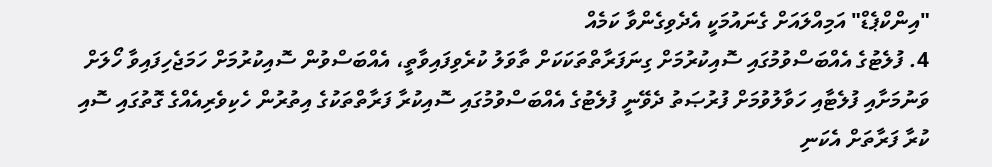"އިންކްޕެޑް" އަމިއްލައަށް ގެނައުމަކީ އެދެވިގެންވާ ކަމެއް
4. ފުލެޓުގެ އެއްބަސްވުމުގައި ސޮއިކުރުމަށް ގިނަފަރާތްތަކަކަށް ތާވަލު ކުރެވިފައިވާތީ، އެއްބަސްވުން ސޮއިކުރުމަށް ހަމަޖެހިފައިވާ ހޯލަށް ވަނުމަށާއި ފުލެޓާއި ހަވާލުވުމަށް ފުރުޞަތު ދެވޭނީ ފުލެޓުގެ އެއްބަސްވުމުގައި ސޮއިކުރާ ފަރާތްތަކުގެ އިތުރުން ހެކިވެރިއެއްގެ ގޮތުގައި ސޮއި ކުރާ ފަރާތަށް އެކަނި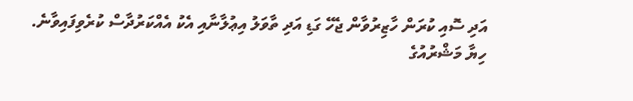އަދި ސޮއި ކުރަން ހާޒިރުވާން ޖެހޭ ގަޑި އަދި ތާވަލު އިޢުލާނާއި އެކު އެއްކަރުދާސް ކުރެވިފައިވާނެ.
ހިޔާ މަޝްރުއުގެ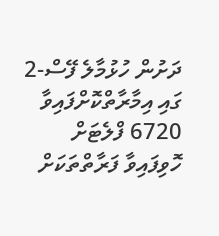ދަށުން ހުޅުމާލެ ފޭސް-2 ގައި އިމާރާތްކޮށްފައިވާ 6720 ފްލެޓަށް ހޮވިފައިވާ ފަރާތްތަކަށް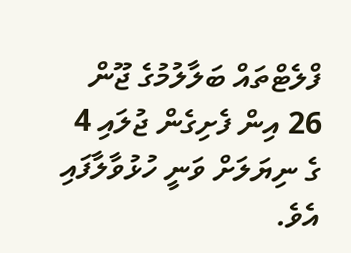ފްލެޓްތައް ބަލާލުމުގެ ޖޫން 26 އިން ފެށިގެން ޖުލައި 4 ގެ ނިޔަލަށް ވަނީ ހުޅުވާލާފައި އެވެ.